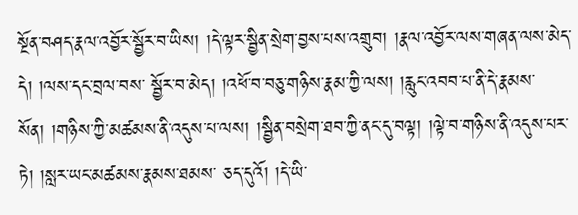སྔོན་བཤད་རྣལ་འབྱོར་སྦྱོར་བ་ཡིས། །དེ་ལྟར་སྦྱིན་སྲེག་བྱས་པས་འགྲུབ། །རྣལ་འབྱོར་ལས་གཞན་ལས་མེད་དེ། །ལས་དང་བྲལ་བས་ སྦྱོར་བ་མེད། །འཕོ་བ་བཅུ་གཉིས་རྣམ་ཀྱི་ལས། །རླུང་འབབ་པ་ནི་དེ་རྣམས་སོན། །གཉིས་ཀྱི་མཚམས་ནི་འདུས་པ་ལས། །སྦྱིན་བསྲེག་ཐབ་ཀྱི་ནང་དུ་བལྟ། །ལྟེ་བ་གཉིས་ནི་འདུས་པར་ཏེ། །སླར་ཡང་མཚམས་རྣམས་ཐམས་ ཅད་དུའོ། །དེ་ཡི་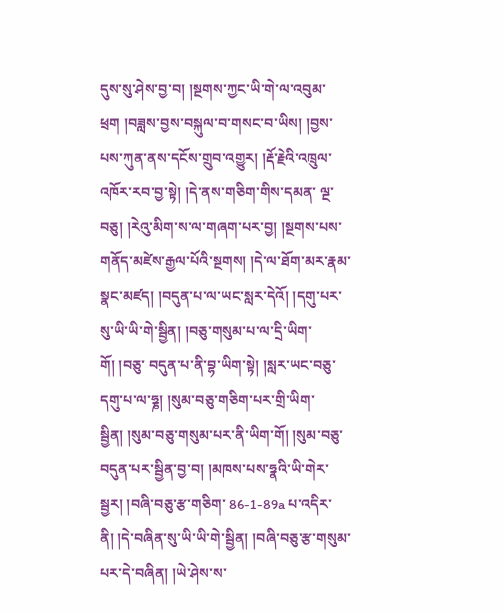དུས་སུ་ཤེས་བྱ་བ། །སྔགས་ཀྱང་ཡི་གེ་ལ་འབུམ་ཕྲག །བཟླས་བྱས་བསྐུལ་བ་གསང་བ་ཡིས། །བྱས་པས་ཀུན་ནས་དངོས་གྲུབ་འགྱུར། །རྡོ་རྗེའི་འཁྲུལ་འཁོར་རབ་བྱ་སྟེ། །དེ་ནས་གཅིག་གིས་དམན་ ལྔ་བཅུ། །རེའུ་མིག་ས་ལ་གཞག་པར་བྱ། །སྔགས་པས་གནོད་མཛེས་རྒྱལ་པོའི་སྔགས། །དེ་ལ་ཐོག་མར་རྣམ་སྣང་མཛད། །བདུན་པ་ལ་ཡང་སླར་དེའོ། །དགུ་པར་སུ་ཡི་ཡི་གེ་སྦྱིན། །བཅུ་གསུམ་པ་ལ་དྲི་ཡིག་གོ། །བཅུ་ བདུན་པ་ནི་བྷ་ཡིག་སྟེ། །སླར་ཡང་བཅུ་དགུ་པ་ལ་ཧྞ། །སུམ་བཅུ་གཅིག་པར་གྲི་ཡིག་སྦྱིན། །སུམ་བཅུ་གསུམ་པར་ནི་ཡིག་གོ། །སུམ་བཅུ་བདུན་པར་སྦྱིན་བྱ་བ། །མཁས་པས་ཧྣའི་ཡི་གེར་སྦྱར། །བཞི་བཅུ་རྩ་གཅིག་ 86-1-89a པ་འདིར་ནི། །དེ་བཞིན་སུ་ཡི་ཡི་གེ་སྦྱིན། །བཞི་བཅུ་རྩ་གསུམ་པར་དེ་བཞིན། །ཡེ་ཤེས་ས་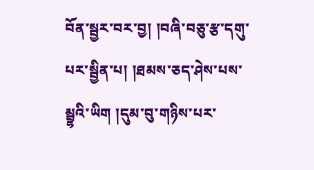བོན་སྦྱར་བར་བྱ། །བཞི་བཅུ་རྩ་དགུ་པར་སྦྱིན་པ། །ཐམས་ཅད་ཤེས་པས་མྦྷའི་ཡིག །དུམ་བུ་གཉིས་པར་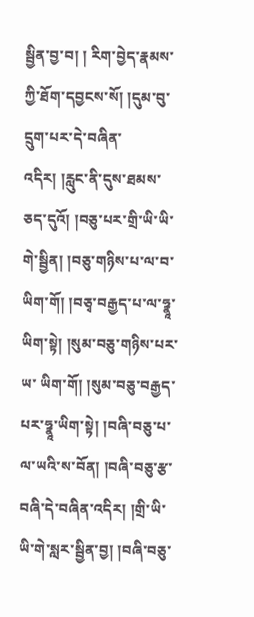སྦྱིན་བྱ་བ། ། རིག་བྱེད་རྣམས་ཀྱི་ཐོག་དབྱངས་སོ། །དུམ་བུ་དྲུག་པར་དེ་བཞིན་འདིར། །རླུང་ནི་དུས་ཐམས་ཅད་དུའོ། །བཅུ་པར་གྲི་ཡི་ཡི་གེ་སྦྱིན། །བཅུ་གཉིས་པ་ལ་བ་ཡིག་གོ། །བཅྭ་བརྒྱད་པ་ལ་ཧྣཱ་ཡིག་སྟེ། །སུམ་བཅུ་གཉིས་པར་ཡ་ ཡིག་གོ། །སུམ་བཅུ་བརྒྱད་པར་ཧྣཱ་ཡིག་སྟེ། །བཞི་བཅུ་པ་ལ་ཡའི་ས་བོན། །བཞི་བཅུ་རྩ་བཞི་དེ་བཞིན་འདིར། །གྲི་ཡི་ཡི་གེ་སླར་སྦྱིན་བྱ། །བཞི་བཅུ་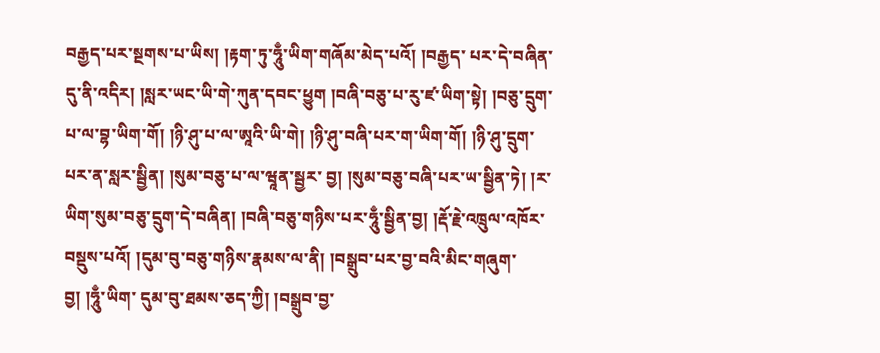བརྒྱད་པར་སྔགས་པ་ཡིས། །རྟག་ཏུ་ཧཱུྃ་ཡིག་གཞོམ་མེད་པའོ། །བརྒྱད་ པར་དེ་བཞིན་དུ་ནི་འདིར། །སླར་ཡང་ཡི་གེ་ཀུན་དབང་ཕྱུག །བཞི་བཅུ་པ་རུ་ཛ་ཡིག་སྟེ། །བཅུ་དྲུག་པ་ལ་བྷ་ཡིག་གོ། །ཉི་ཤུ་པ་ལ་ཨཱའི་ཡི་གེ། །ཉི་ཤུ་བཞི་པར་ག་ཡིག་གོ། །ཉི་ཤུ་དྲུག་པར་ན་སླར་སྦྱིན། །སུམ་བཅུ་པ་ལ་ཝཱན་སྦྱར་ བྱ། །སུམ་བཅུ་བཞི་པར་ཡ་སྦྱིན་ཏེ། །ར་ཡིག་སུམ་བཅུ་དྲུག་དེ་བཞིན། །བཞི་བཅུ་གཉིས་པར་ཧཱུྃ་སྦྱིན་བྱ། །རྡོ་རྗེ་འཁྲུལ་འཁོར་བསྡུས་པའོ། །དུམ་བུ་བཅུ་གཉིས་རྣམས་ལ་ནི། །བསྒྲུབ་པར་བྱ་བའི་མིང་གཞུག་བྱ། །ཧཱུྃ་ཡིག་ དུམ་བུ་ཐམས་ཅད་ཀྱི། །བསྒྲུབ་བྱ་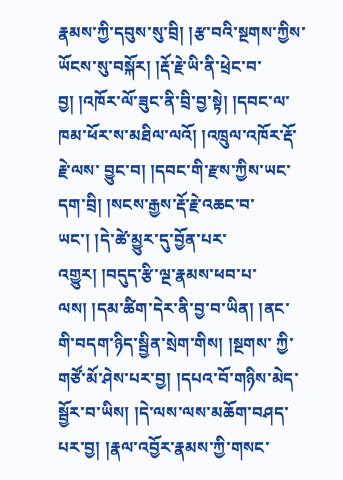རྣམས་ཀྱི་དབུས་སུ་བྲི། །རྩ་བའི་སྔགས་ཀྱིས་ཡོངས་སུ་བསྐོར། །རྡོ་རྗེ་ཡི་ནི་ཕྲེང་བ་བྱ། །འཁོར་ལོ་ཟུང་ནི་བྲི་བྱ་སྟེ། །དབང་ལ་ཁམ་ཕོར་ས་མཐིལ་ལའོ། །འཁྲུལ་འཁོར་རྡོ་རྗེ་ལས་ བྱུང་བ། །དབང་གི་རྫས་ཀྱིས་ཡང་དག་བྲི། །སངས་རྒྱས་རྡོ་རྗེ་འཆང་བ་ཡང་། །དེ་ཚེ་མྱུར་དུ་བྱོན་པར་འགྱུར། །བདུད་རྩི་ལྔ་རྣམས་ཕབ་པ་ལས། །དམ་ཚིག་དེར་ནི་བྱ་བ་ཡིན། །ནང་གི་བདག་ཉིད་སྦྱིན་སྲེག་གིས། །སྔགས་ ཀྱི་གཙོ་མོ་ཤེས་པར་བྱ། །དཔའ་བོ་གཉིས་མེད་སྦྱོར་བ་ཡིས། །དེ་ལས་ལས་མཆོག་བཤད་པར་བྱ། །རྣལ་འབྱོར་རྣམས་ཀྱི་གསང་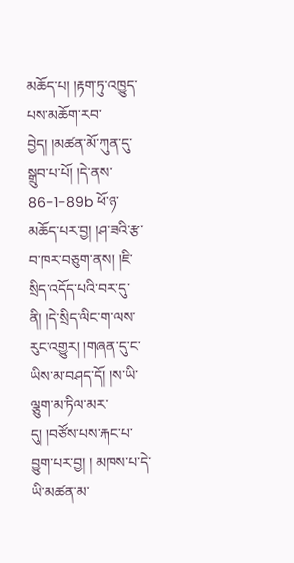མཆོད་པ། །རྟག་ཏུ་འཁྱུད་པས་མཆོག་རབ་བྱེད། །མཚན་མོ་ཀུན་དུ་སྒྲུབ་པ་པོ། །དེ་ནས་ 86-1-89b ཕོ་ཉ་མཆོད་པར་བྱ། །ཤ་ཟའི་རྩ་བ་ཁར་བཅུག་ནས། །ཇི་སྲིད་འདོད་པའི་བར་དུ་ནི། །དེ་སྲིད་ལིང་ག་ལས་རུང་འགྱུར། །གཞན་དུ་ང་ཡིས་མ་བཤད་དོ། །ས་ཡི་ལྕུག་མ་ཏིལ་མར་དུ། །བཙོས་པས་རྐང་པ་བྱུག་པར་བྱ། ། མཁས་པ་དེ་ཡི་མཚན་མ་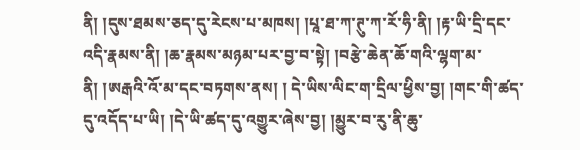ནི། །དུས་ཐམས་ཅད་དུ་རེངས་པ་མཁས། །པཱ་ཐ་ཀ་ཊུ་ཀ་རོ་ཧི་ནི། །རྟ་ཡི་དྲི་དང་འདི་རྣམས་ནི། །ཆ་རྣམས་མཉམ་པར་བྱ་བ་སྟེ། །བརྩེ་ཆེན་ཆོ་གའི་ལྷག་མ་ནི། །ཨརྒའི་འོ་མ་དང་བཏགས་ནས། ། དེ་ཡིས་ལིང་ག་དྲིལ་ཕྱིས་བྱ། །གང་གི་ཚད་དུ་འདོད་པ་ཡི། །དེ་ཡི་ཚད་དུ་འགྱུར་ཞེས་བྱ། །མྱུར་བ་རུ་ནི་ཆུ་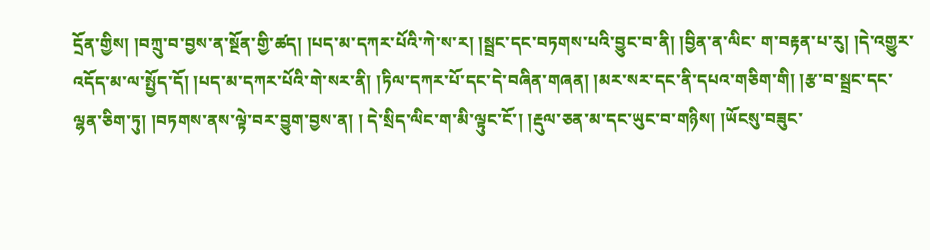དྲོན་གྱིས། །བཀྲུ་བ་བྱས་ན་སྔོན་གྱི་ཚད། །པད་མ་དཀར་པོའི་ཀེ་ས་ར། །སྦྲང་དང་བཏགས་པའི་བྱུང་བ་ནི། །བྱིན་ན་ལིང་ ག་བརྟན་པ་རུ། །དེ་འགྱུར་འདོད་མ་ལ་སྤྱོད་དོ། །པད་མ་དཀར་པོའི་གེ་སར་ནི། །ཏིལ་དཀར་པོ་དང་དེ་བཞིན་གཞན། །མར་སར་དང་ནི་དཔའ་གཅིག་གི། །རྩ་བ་སྦྲང་དང་ལྷན་ཅིག་ཏུ། །བཏགས་ནས་ལྟེ་བར་བྱུག་བྱས་ན། ། དེ་སྲིད་ལིང་ག་མི་ལྟུང་ངོ་། །རྡུལ་ཅན་མ་དང་ཡུང་བ་གཉིས། །ཡོངསུ་བཟུང་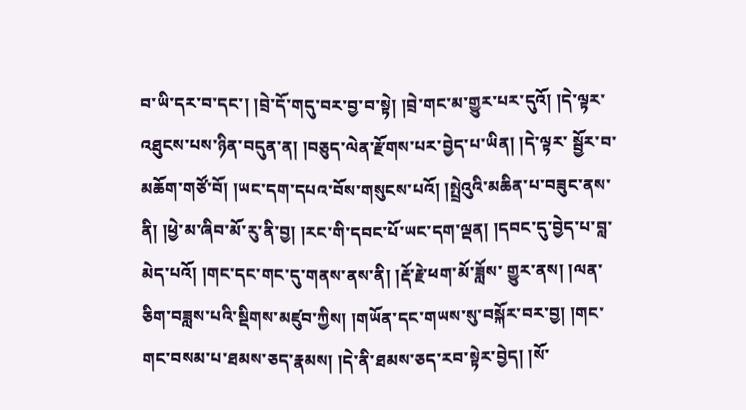བ་ཡི་དར་བ་དང་། །བྲེ་དོ་གདུ་བར་བྱ་བ་སྟེ། །བྲེ་གང་མ་གྱུར་པར་དུའོ། །དེ་ལྟར་འཐུངས་པས་ཉིན་བདུན་ན། །བཅུད་ལེན་རྫོགས་པར་བྱེད་པ་ཡིན། །དེ་ལྟར་ སྦྱོར་བ་མཆོག་གཙོ་བོ། །ཡང་དག་དཔའ་བོས་གསུངས་པའོ། །སྤྲེའུའི་མཆིན་པ་བཟུང་ནས་ནི། །ཕྱེ་མ་ཞིབ་མོ་རུ་ནི་བྱ། །རང་གི་དབང་པོ་ཡང་དག་ལྡན། །དབང་དུ་བྱེད་པ་བླ་མེད་པའོ། །གང་དང་གང་དུ་གནས་ནས་ནི། །རྡོ་རྗེ་ཕག་མོ་ཟློས་ གྱུར་ནས། །ལན་ཅིག་བཟླས་པའི་སྡིགས་མཛུབ་ཀྱིས། །གཡོན་དང་གཡས་སུ་བསྐོར་བར་བྱ། །གང་གང་བསམ་པ་ཐམས་ཅད་རྣམས། །དེ་ནི་ཐམས་ཅད་རབ་སྟེར་བྱེད། །སོ་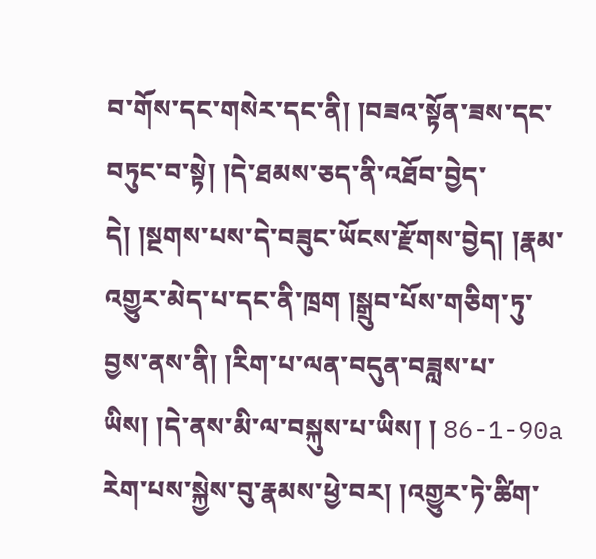བ་གོས་དང་གསེར་དང་ནི། །བཟའ་སྟོན་ཟས་དང་ བཏུང་བ་སྟེ། །དེ་ཐམས་ཅད་ནི་འཐོབ་བྱེད་དེ། །སྔགས་པས་དེ་བཟུང་ཡོངས་རྫོགས་བྱེད། །རྣམ་འགྱུར་མེད་པ་དང་ནི་ཁྲག །སྒྲུབ་པོས་གཅིག་ཏུ་བྱས་ནས་ནི། །རིག་པ་ལན་བདུན་བཟླས་པ་ཡིས། །དེ་ནས་མི་ལ་བསྐུས་པ་ཡིས། ། 86-1-90a རེག་པས་སྐྱེས་བུ་རྣམས་ཕྱེ་བར། །འགྱུར་ཏེ་ཚིག་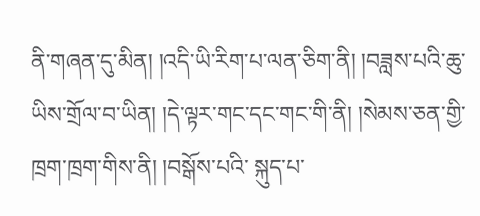ནི་གཞན་དུ་མིན། །འདི་ཡི་རིག་པ་ལན་ཅིག་ནི། །བཟླས་པའི་ཆུ་ཡིས་གྲོལ་བ་ཡིན། །དེ་ལྟར་གང་དང་གང་གི་ནི། །སེམས་ཅན་གྱི་ཁྲག་ཁྲག་གིས་ནི། །བསྒོས་པའི་ སྐུད་པ་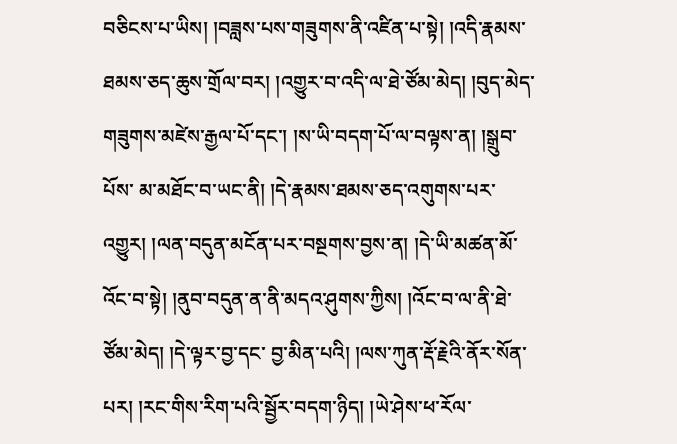བཅིངས་པ་ཡིས། །བཟླས་པས་གཟུགས་ནི་འཛིན་པ་སྟེ། །འདི་རྣམས་ཐམས་ཅད་ཆུས་གྲོལ་བར། །འགྱུར་བ་འདི་ལ་ཐེ་ཙོམ་མེད། །བུད་མེད་གཟུགས་མཛེས་རྒྱལ་པོ་དང་། །ས་ཡི་བདག་པོ་ལ་བལྟས་ན། །སྒྲུབ་པོས་ མ་མཐོང་བ་ཡང་ནི། །དེ་རྣམས་ཐམས་ཅད་འགུགས་པར་འགྱུར། །ལན་བདུན་མངོན་པར་བསྔགས་བྱས་ན། །དེ་ཡི་མཚན་མོ་འོང་བ་སྟེ། །ནུབ་བདུན་ན་ནི་མདའ་ཤུགས་ཀྱིས། །འོང་བ་ལ་ནི་ཐེ་ཙོམ་མེད། །དེ་ལྟར་བྱ་དང་ བྱ་མིན་པའི། །ལས་ཀུན་རྡོ་རྗེའི་ནོར་སོན་པར། །རང་གིས་རིག་པའི་སྦྱོར་བདག་ཉིད། །ཡེ་ཤེས་ཕ་རོལ་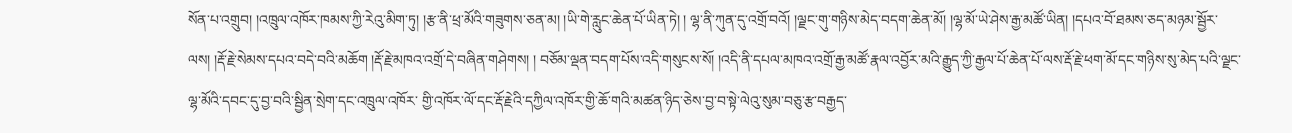སོན་པ་འགྲུབ། །འཁྲུལ་འཁོར་ཁམས་ཀྱི་རེའུ་མིག་ཏུ། །རྩ་ནི་ཕྲ་མོའི་གཟུགས་ཅན་མ། །ཡི་གེ་རླུང་ཆེན་པོ་ཡིན་ཏེ། ། ལྷ་ནི་ཀུན་དུ་འགྲོ་བའོ། །ལྗང་གུ་གཉིས་མེད་བདག་ཆེན་མོ། །ལྷ་མོ་ཡེ་ཤེས་རྒྱ་མཚོ་ཡིན། །དཔའ་བོ་ཐམས་ཅད་མཉམ་སྦྱོར་ལས། །རྡོ་རྗེ་སེམས་དཔའ་བདེ་བའི་མཆོག །རྡོ་རྗེ་མཁའ་འགྲོ་དེ་བཞིན་གཤེགས། ། བཅོམ་ལྡན་བདག་པོས་འདི་གསུངས་སོ། །འདི་ནི་དཔལ་མཁའ་འགྲོ་རྒྱ་མཚོ་རྣལ་འབྱོར་མའི་རྒྱུད་ཀྱི་རྒྱལ་པོ་ཆེན་པོ་ལས་རྡོ་རྗེ་ཕག་མོ་དང་གཉིས་སུ་མེད་པའི་ལྗང་ལྷ་མོའི་དབང་དུ་བྱ་བའི་སྦྱིན་སྲེག་དང་འཁྲུལ་འཁོར་ གྱི་འཁོར་ལོ་དང་རྡོ་རྗེའི་དཀྱིལ་འཁོར་གྱི་ཆོ་གའི་མཚན་ཉིད་ཅེས་བྱ་བ་སྟེ་ལེའུ་སུམ་བཅུ་རྩ་བརྒྱད་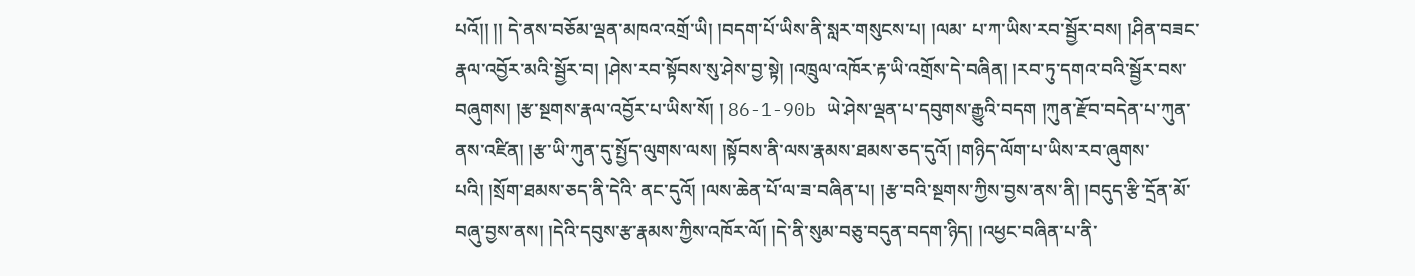པའོ།། །། དེ་ནས་བཅོམ་ལྡན་མཁའ་འགྲོ་ཡི། །བདག་པོ་ཡིས་ནི་སླར་གསུངས་པ། །ལམ་ པ་ཀ་ཡིས་རབ་སྦྱོར་བས། །ཤིན་བཟང་རྣལ་འབྱོར་མའི་སྦྱོར་བ། །ཤེས་རབ་སྟོབས་སུ་ཤེས་བྱ་སྟེ། །འཁྲུལ་འཁོར་རྟ་ཡི་འགྲོས་དེ་བཞིན། །རབ་ཏུ་དགའ་བའི་སྦྱོར་བས་བཞུགས། །རྩ་སྔགས་རྣལ་འབྱོར་པ་ཡིས་སོ། ། 86-1-90b ཡེ་ཤེས་ལྡན་པ་དབུགས་རྒྱུའི་བདག །ཀུན་རྫོབ་བདེན་པ་ཀུན་ནས་འཛིན། །རྩ་ཡི་ཀུན་དུ་སྤྱོད་ལུགས་ལས། །སྟོབས་ནི་ལས་རྣམས་ཐམས་ཅད་དུའོ། །གཉིད་ལོག་པ་ཡིས་རབ་ཞུགས་པའི། །སྲོག་ཐམས་ཅད་ནི་དེའི་ ནང་དུའོ། །ལས་ཆེན་པོ་ལ་ཟ་བཞིན་པ། །རྩ་བའི་སྔགས་ཀྱིས་བྱས་ནས་ནི། །བདུད་རྩི་དྲོན་མོ་བཞུ་བྱས་ནས། །དེའི་དབུས་རྩ་རྣམས་ཀྱིས་འཁོར་ལོ། །དེ་ནི་སུམ་བཅུ་བདུན་བདག་ཉིད། །འཕྱང་བཞིན་པ་ནི་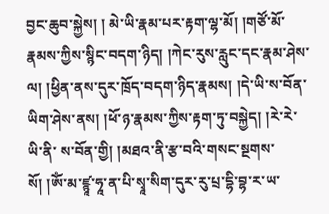བྱང་ཆུབ་སྐྱེས། ། མེ་ཡི་རྣམ་པར་རྟག་ལྷ་མོ། །གཙོ་མོ་རྣམས་ཀྱིས་སྙིང་བདག་ཉིད། །ཀེང་རུས་རླུང་དང་རྣམ་ཤེས་ལ། །ཕྱིན་ནས་དུར་ཁྲོད་བདག་ཉིད་རྣམས། །དེ་ཡི་ས་བོན་ཡིག་ཤེས་ནས། །ཕོ་ཉ་རྣམས་ཀྱིས་རྟག་ཏུ་བསྐྱེད། །རེ་རེ་ཡི་ནི་ ས་བོན་གྱི། །མཐའ་ནི་རྩ་བའི་གསང་སྔགས་སོ། །ཨོཾ་མ་ཛྙཱ་ཧཱ་ན་པི་སྭཱ་སིག་དུར་རུ་པྲ་དྷི་བྷ་ར་ཡ་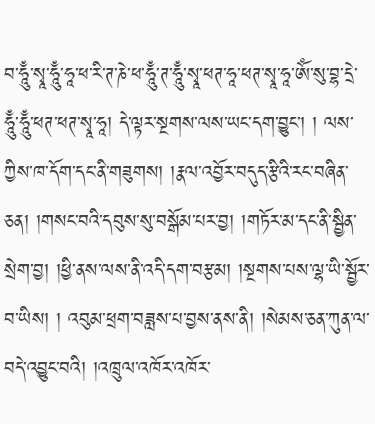བ་ཧཱུྃ་སྭཱ་ཧཱུྃ་ཧཱ་ཕ་རི་ཊ་ཎེ་ཕ་ཧཱུྃ་ཊ་ཧཱུྃ་སྭཱ་ཕཊ་ཧཱ་ཕཊ་སྭཱ་ཧཱ་ཨོཾ་སུ་བྷ་དྲེ་ཧཱུྃ་ཧཱུྃ་ཕཊ་ཕཊ་སྭཱ་ཧཱ། དེ་ལྟར་སྔགས་ལས་ཡང་དག་བྱུང་། ། ལས་ཀྱིས་ཁ་དོག་དང་ནི་གཟུགས། །རྣལ་འབྱོར་བདུད་རྩིའི་རང་བཞིན་ཅན། །གསང་བའི་དབུས་སུ་བསྒོམ་པར་བྱ། །གཏོར་མ་དང་ནི་སྦྱིན་སྲེག་བྱ། །ཕྱི་ནས་ལས་ནི་འདི་དག་བརྩམ། །སྔགས་པས་ལྷ་ཡི་སྦྱོར་བ་ཡིས། ། འབུམ་ཕྲག་བཟླས་པ་བྱས་ནས་ནི། །སེམས་ཅན་ཀུན་ལ་བདེ་འབྱུང་བའི། །འཁྲུལ་འཁོར་འཁོར་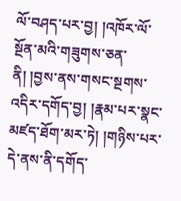ལོ་བཤད་པར་བྱ། །འཁོར་ལོ་སྔོན་མའི་གཟུགས་ཅན་ནི། །བྱས་ནས་གསང་སྔགས་འདིར་དགོད་བྱ། །རྣམ་པར་སྣང་ མཛད་ཐོག་མར་ཏེ། །གཉིས་པར་དེ་ནས་ནི་དགོད་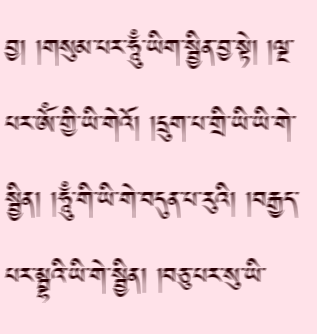བྱ། །གསུམ་པར་ཧཱུྃ་ཡིག་སྦྱིན་བྱ་སྟེ། །ལྔ་པར་ཨོཾ་གྱི་ཡི་གེའོ། །དྲུག་པ་གྲི་ཡི་ཡི་གེ་སྦྱིན། །ཧཱུྃ་གི་ཡི་གེ་བདུན་པ་རུའི། །བརྒྱད་པར་མྦྷའི་ཡི་གེ་སྦྱིན། །བཅུ་པར་སུ་ཡི་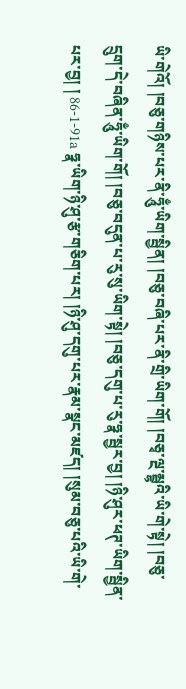ཡི་གེའོ། །བཅུ་གཉིས་པར་ནི་ཧཱུྃ་ཡིག་སྦྱིན། །བཅུ་བཞི་པར་ནི་གྲི་ཡིག་གོ། །བཅྭ་ལྔ་མྦྷའི་ཡི་གེ་སྟེ། །བཅུ་དྲུག་དེ་བཞིན་ཧཱུྃ་ཡིག་གོ། །བཅུ་བདུན་པ་རུ་སུ་ཡིག་སྟེ། །བཅུ་དགུ་པ་རུ་ཧྣ་སྦྱར་བྱ། །ཉི་ཤུར་ཕཊ་ཡིག་སྦྱིན་པར་བྱ། ། 86-1-91a ཧྣ་ཡིག་ཉི་ཤུ་རྩ་གཅིག་པར། །ཉི་ཤུ་དགུ་པར་རྣམ་སྣང་མཛད། །སུམ་བཅུ་པའི་ཡི་གེ་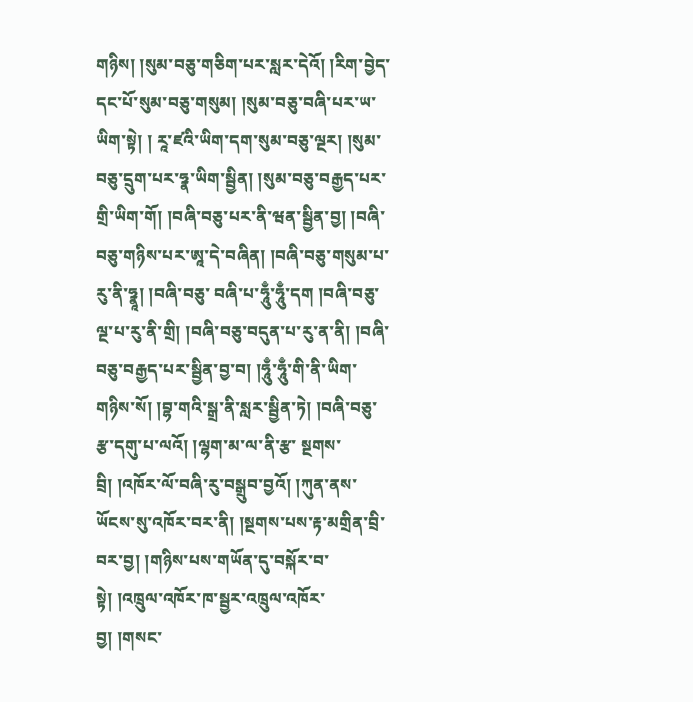གཉིས། །སུམ་བཅུ་གཅིག་པར་སླར་དེའོ། །རིག་བྱེད་དང་པོ་སུམ་བཅུ་གསུམ། །སུམ་བཅུ་བཞི་པར་ཡ་ཡིག་སྟེ། ། རཱ་ཛའི་ཡིག་དག་སུམ་བཅུ་ལྔར། །སུམ་བཅུ་དྲུག་པར་ཧྣ་ཡིག་སྦྱིན། །སུམ་བཅུ་བརྒྱད་པར་གྲི་ཡིག་གོ། །བཞི་བཅུ་པར་ནི་ཝན་སྦྱིན་བྱ། །བཞི་བཅུ་གཉིས་པར་ཨཱ་དེ་བཞིན། །བཞི་བཅུ་གསུམ་པ་རུ་ནི་ཧྣཱ། །བཞི་བཅུ་ བཞི་པ་ཧཱུྃ་ཧཱུྃ་དག །བཞི་བཅུ་ལྔ་པ་རུ་ནི་གྲི། །བཞི་བཅུ་བདུན་པ་རུ་ན་ནི། །བཞི་བཅུ་བརྒྱད་པར་སྦྱིན་བྱ་བ། །ཧཱུྃ་ཧཱུྃ་གི་ནི་ཡིག་གཉིས་སོ། །བྷ་གའི་སྒྲ་ནི་སླར་སྦྱིན་ཏེ། །བཞི་བཅུ་རྩ་དགུ་པ་ལའོ། །ལྷག་མ་ལ་ནི་རྩ་ སྔགས་བྲི། །འཁོར་ལོ་བཞི་རུ་བསྒྲུབ་བྱའོ། །ཀུན་ནས་ཡོངས་སུ་འཁོར་བར་ནི། །སྔགས་པས་རྟ་མགྲིན་བྲི་བར་བྱ། །གཉིས་པས་གཡོན་དུ་བསྐོར་བ་སྟེ། །འཁྲུལ་འཁོར་ཁ་སྦྱར་འཁྲུལ་འཁོར་བྱ། །གསང་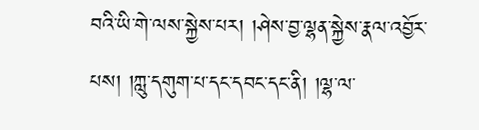བའི་ཡི་གེ་ལས་སྐྱེས་པར། །ཤེས་བྱ་ལྷན་སྐྱེས་རྣལ་འབྱོར་པས། །ཀླུ་དགུག་པ་དང་དབང་དང་ནི། །ལྷ་ལ་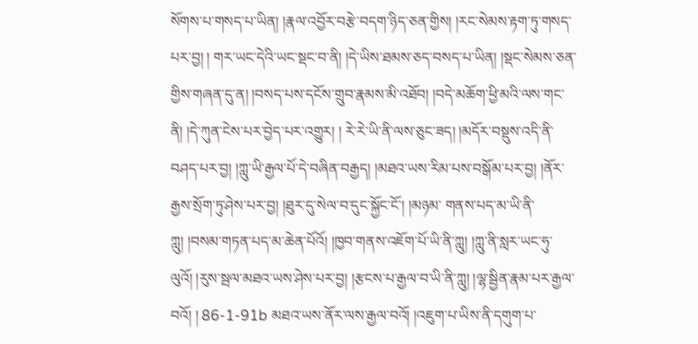སོགས་པ་གསད་པ་ཡིན། །རྣལ་འབྱོར་བརྩེ་བདག་ཉིད་ཅན་གྱིས། །རང་སེམས་རྟག་ཏུ་གསད་པར་བྱ། ། གར་ཡང་དེའི་ཡང་སྡང་བ་ནི། །དེ་ཡིས་ཐམས་ཅད་བསད་པ་ཡིན། །སྡང་སེམས་ཅན་གྱིས་གཞན་དུ་ན། །བསད་པས་དངོས་གྲུབ་རྣམས་མི་འཐོབ། །བདེ་མཆོག་ཕྱི་མའི་ལས་གང་ནི། །དེ་ཀུན་ངེས་པར་བྱེད་པར་འགྱུར། ། རེ་རེ་ཡི་ནི་ལས་ཅུང་ཟད། །མདོར་བསྡུས་འདི་ནི་བཤད་པར་བྱ། །ཀླུ་ཡི་རྒྱལ་པོ་དེ་བཞིན་བརྒྱད། །མཐའ་ཡས་རིམ་པས་བསྒོམ་པར་བྱ། །ནོར་རྒྱས་སྲོག་ཏུ་ཤེས་པར་བྱ། །ཐུར་དུ་སེལ་བ་དུང་སྐྱོང་ངོ་། །མཉམ་ གནས་པད་མ་ཡི་ནི་ཀླུ། །བསམ་གཏན་པད་མ་ཆེན་པོའོ། །ཁྱབ་གནས་འཇོག་པོ་ཡི་ནི་ཀླུ། །ཀླུ་ནི་སླར་ཡང་ཧུ་ལུའོ། །རུས་སྦལ་མཐའ་ཡས་ཤེས་པར་བྱ། །རྩངས་པ་རྒྱལ་བ་ཡི་ནི་ཀླུ། །ལྷ་སྦྱིན་རྣམ་པར་རྒྱལ་བའོ། ། 86-1-91b མཐའ་ཡས་ནོར་ལས་རྒྱལ་བའོ། །འཇུག་པ་ཡིས་ནི་དགུག་པ་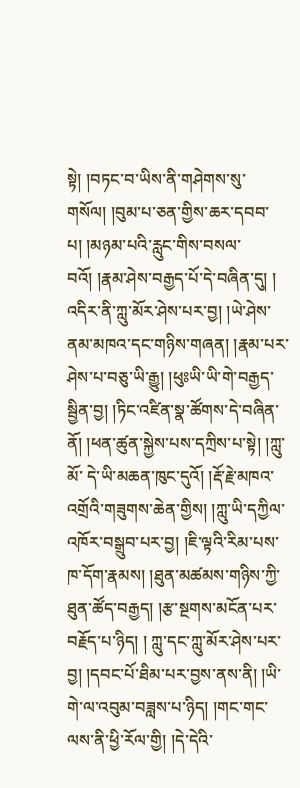སྟེ། །བཏང་བ་ཡིས་ནི་གཤེགས་སུ་གསོལ། །བུམ་པ་ཅན་གྱིས་ཆར་དབབ་པ། །མཉམ་པའི་རླུང་གིས་བསལ་བའོ། །རྣམ་ཤེས་བརྒྱད་པོ་དེ་བཞིན་དུ། ། འདིར་ནི་ཀླུ་མོར་ཤེས་པར་བྱ། །ཡེ་ཤེས་ནམ་མཁའ་དང་གཉིས་གཞན། །རྣམ་པར་ཤེས་པ་བཅུ་ཡི་རྒྱུ། །ཕུཿཡི་ཡི་གེ་བརྒྱད་སྦྱིན་བྱ། །ཏིང་འཛིན་སྣ་ཚོགས་དེ་བཞིན་ནོ། །ཕན་ཚུན་སྐྱེས་པས་དཀྲིས་པ་སྟེ། །ཀླུ་མོ་ དེ་ཡི་མཆན་ཁུང་དུའོ། །རྡོ་རྗེ་མཁའ་འགྲོའི་གཟུགས་ཆེན་གྱིས། །ཀླུ་ཡི་དཀྱིལ་འཁོར་བསྒྲུབ་པར་བྱ། །ཇི་ལྟའི་རིམ་པས་ཁ་དོག་རྣམས། །ཐུན་མཚམས་གཉིས་ཀྱི་ཐུན་ཚོད་བརྒྱད། །རྩ་སྔགས་མངོན་པར་བརྗོད་པ་ཉིད། ། ཀླུ་དང་ཀླུ་མོར་ཤེས་པར་བྱ། །དབང་པོ་ཐིམ་པར་བྱས་ནས་ནི། །ཡི་གེ་ལ་འབུམ་བཟླས་པ་ཉིད། །གང་གང་ལས་ནི་ཕྱི་རོལ་གྱི། །དེ་དེའི་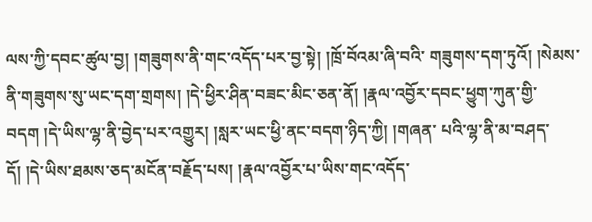ལས་ཀྱི་དབང་ཚུལ་བྱ། །གཟུགས་ནི་གང་འདོད་པར་བྱ་སྟེ། །ཁྲོ་བོའམ་ཞི་བའི་ གཟུགས་དག་ཏུའོ། །སེམས་ནི་གཟུགས་སུ་ཡང་དག་གྲགས། །དེ་ཕྱིར་ཤིན་བཟང་མིང་ཅན་ནོ། །རྣལ་འབྱོར་དབང་ཕྱུག་ཀུན་གྱི་བདག །དེ་ཡིས་ལྷ་ནི་བྱེད་པར་འགྱུར། །སླར་ཡང་ཕྱི་ནང་བདག་ཉིད་ཀྱི། །གཞན་ པའི་ལྷ་ནི་མ་བཤད་དོ། །དེ་ཡིས་ཐམས་ཅད་མངོན་བརྗོད་པས། །རྣལ་འབྱོར་པ་ཡིས་གང་འདོད་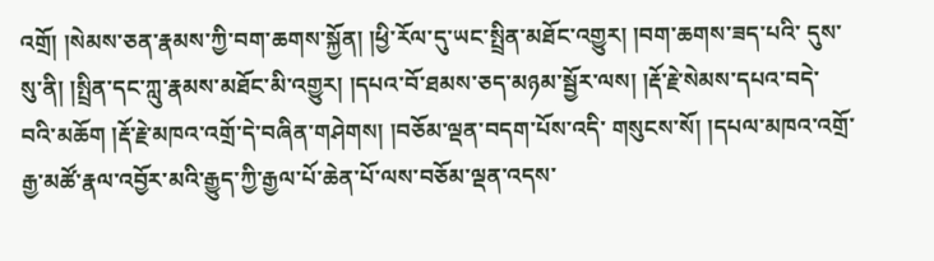འགྲོ། །སེམས་ཅན་རྣམས་ཀྱི་བག་ཆགས་སྐྱོན། །ཕྱི་རོལ་དུ་ཡང་སྤྲིན་མཐོང་འགྱུར། །བག་ཆགས་ཟད་པའི་ དུས་སུ་ནི། །སྤྲིན་དང་ཀླུ་རྣམས་མཐོང་མི་འགྱུར། །དཔའ་བོ་ཐམས་ཅད་མཉམ་སྦྱོར་ལས། །རྡོ་རྗེ་སེམས་དཔའ་བདེ་བའི་མཆོག །རྡོ་རྗེ་མཁའ་འགྲོ་དེ་བཞིན་གཤེགས། །བཅོམ་ལྡན་བདག་པོས་འདི་ གསུངས་སོ། །དཔལ་མཁའ་འགྲོ་རྒྱ་མཚོ་རྣལ་འབྱོར་མའི་རྒྱུད་ཀྱི་རྒྱལ་པོ་ཆེན་པོ་ལས་བཅོམ་ལྡན་འདས་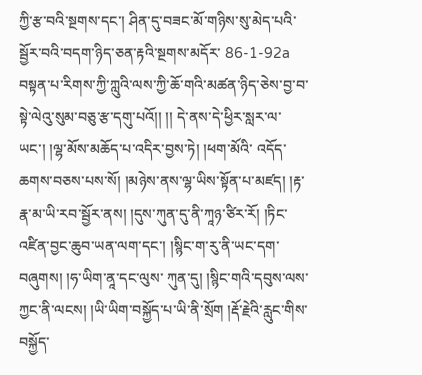ཀྱི་རྩ་བའི་སྔགས་དང་། ཤིན་དུ་བཟང་མོ་གཉིས་སུ་མེད་པའི་སྦྱོར་བའི་བདག་ཉིད་ཅན་རྟའི་སྔགས་མདོར་ 86-1-92a བསྟན་པ་རིགས་ཀྱི་ཀླུའི་ལས་ཀྱི་ཆོ་གའི་མཚན་ཉིད་ཅེས་བྱ་བ་སྟེ་ལེའུ་སུམ་བཅུ་རྩ་དགུ་པའོ།། །། དེ་ནས་དེ་ཕྱིར་སླར་ལ་ཡང་། །ལྷ་མོས་མཆོད་པ་འདིར་བྱས་ཏེ། །ཕག་མོའི་ འདོད་ཆགས་བཅས་པས་སོ། །མཉེས་ནས་ལྷ་ཡིས་སྟོན་པ་མཛད། །རྟ་རྣ་མ་ཡི་རབ་སྦྱོར་ནས། །དུས་ཀུན་དུ་ནི་ཀཱཉ་ཙིར་རོ། །ཏིང་འཛིན་བྱང་ཆུབ་ཡན་ལག་དང་། །སྙིང་ག་རུ་ནི་ཡང་དག་བཞུགས། །ཧ་ཡིག་ནཱ་དང་ལུས་ ཀུན་དུ། །སྙིང་གའི་དབུས་ལས་ཀྱང་ནི་ལངས། །ཡི་ཡིག་བསྐྱོད་པ་ཡི་ནི་སྲོག །རྡོ་རྗེའི་རླུང་གིས་བསྐྱོད་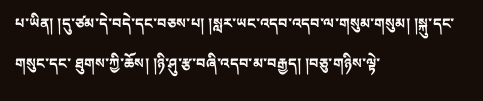པ་ཡིན། །དུ་ཙམ་དེ་བདེ་དང་བཅས་པ། །སླར་ཡང་འདབ་འདབ་ལ་གསུམ་གསུམ། །སྐུ་དང་གསུང་དང་ ཐུགས་ཀྱི་ཆོས། །ཉི་ཤུ་རྩ་བཞི་འདབ་མ་བརྒྱད། །བཅུ་གཉིས་ལྟེ་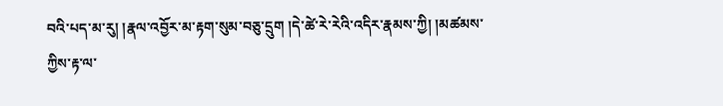བའི་པད་མ་རུ། །རྣལ་འབྱོར་མ་རྟག་སུམ་བཅུ་དྲུག །དེ་ཚེ་རེ་རེའི་འདིར་རྣམས་ཀྱི། །མཚམས་ཀྱིས་རྟ་ལ་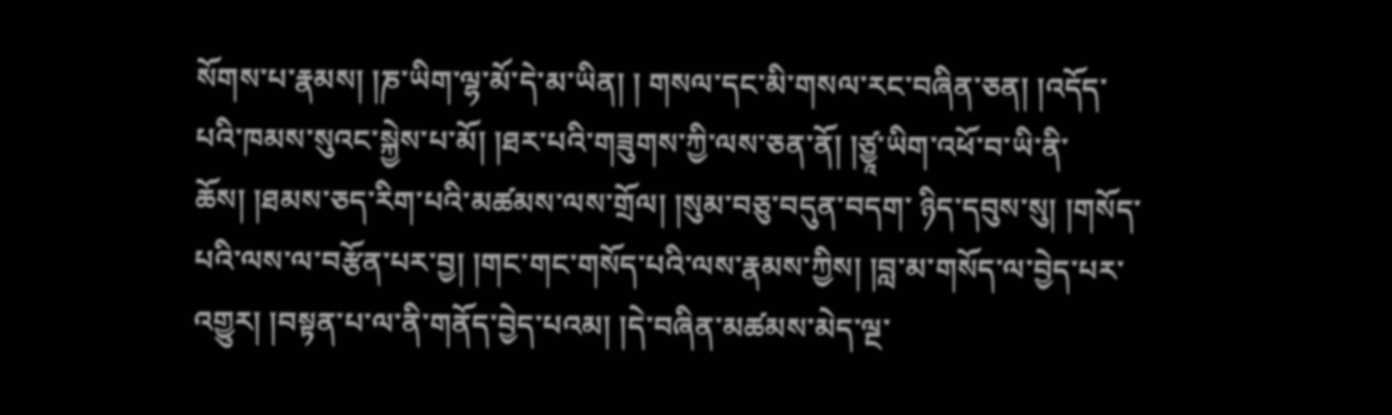སོགས་པ་རྣམས། །ཎ་ཡིག་ལྷ་མོ་དེ་མ་ཡིན། ། གསལ་དང་མི་གསལ་རང་བཞིན་ཅན། །འདོད་པའི་ཁམས་སུའང་སྐྱེས་པ་མོ། །ཐར་པའི་གཟུགས་ཀྱི་ལས་ཅན་ནོ། །ཙྱཱ་ཡིག་འཕོ་བ་ཡི་ནི་ཆོས། །ཐམས་ཅད་རིག་པའི་མཚམས་ལས་གྲོལ། །སུམ་བཅུ་བདུན་བདག་ ཉིད་དབུས་སུ། །གསོད་པའི་ལས་ལ་བརྩོན་པར་བྱ། །གང་གང་གསོད་པའི་ལས་རྣམས་ཀྱིས། །བླ་མ་གསོད་ལ་བྱེད་པར་འགྱུར། །བསྟན་པ་ལ་ནི་གནོད་བྱེད་པའམ། །དེ་བཞིན་མཚམས་མེད་ལྔ་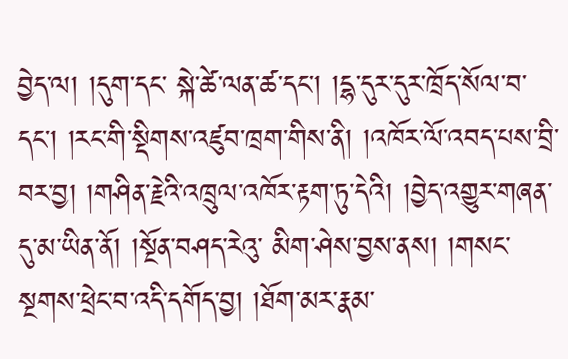བྱེད་ལ། །དུག་དང་ སྐེ་ཚེ་ལན་ཚ་དང་། །དྷ་དུར་དུར་ཁྲོད་སོལ་བ་དང་། །རང་གི་སྡིགས་འཛུབ་ཁྲག་གིས་ནི། །འཁོར་ལོ་འབད་པས་བྲི་བར་བྱ། །གཤིན་རྗེའི་འཁྲུལ་འཁོར་རྟག་ཏུ་དེའི། །བྱེད་འགྱུར་གཞན་དུ་མ་ཡིན་ནོ། །སྔོན་བཤད་རེའུ་ མིག་ཤེས་བྱས་ནས། །གསང་སྔགས་ཕྲེང་བ་འདི་དགོད་བྱ། །ཐོག་མར་རྣམ་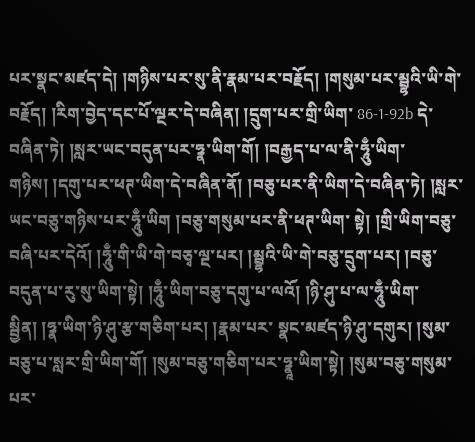པར་སྣང་མཛད་དེ། །གཉིས་པར་སུ་ནི་རྣམ་པར་བརྗོད། །གསུམ་པར་མྦྷའི་ཡི་གེ་བརྗོད། །རིག་བྱེད་དང་པོ་ལྔར་དེ་བཞིན། །དྲུག་པར་གྲི་ཡིག་ 86-1-92b དེ་བཞིན་ཏེ། །སླར་ཡང་བདུན་པར་ཧྣ་ཡིག་གོ། །བརྒྱད་པ་ལ་ནི་ཧཱུྃ་ཡིག་གཉིས། །དགུ་པར་ཕཊ་ཡིག་དེ་བཞིན་ནོ། །བཅུ་པར་ནི་ཡིག་དེ་བཞིན་ཏེ། །སླར་ཡང་བཅུ་གཉིས་པར་ཧཱུྃ་ཡིག །བཅུ་གསུམ་པར་ནི་ཕཊ་ཡིག་ སྟེ། །གྲི་ཡིག་བཅུ་བཞི་པར་དེའོ། །ཧཱུྃ་གི་ཡི་གེ་བཅྭ་ལྔ་པར། །མྦྷའི་ཡི་གེ་བཅུ་དྲུག་པར། །བཅུ་བདུན་པ་རུ་སུ་ཡིག་སྟེ། །ཧཱུྃ་ཡིག་བཅུ་དགུ་པ་ལའོ། །ཉི་ཤུ་པ་ལ་ཧཱུྃ་ཡིག་སྦྱིན། །ཧྣ་ཡིག་ཉི་ཤུ་རྩ་གཅིག་པར། །རྣམ་པར་ སྣང་མཛད་ཉི་ཤུ་དགུར། །སུམ་བཅུ་པ་སླར་གྲི་ཡིག་གོ། །སུམ་བཅུ་གཅིག་པར་ཧྣཱ་ཡིག་སྟེ། །སུམ་བཅུ་གསུམ་པར་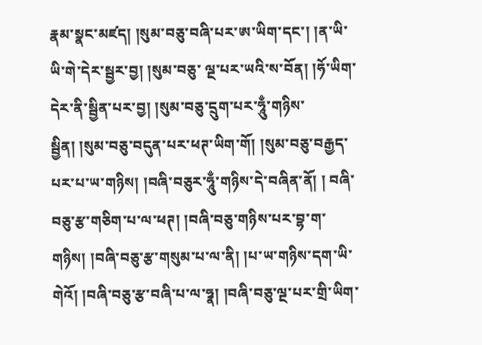རྣམ་སྣང་མཛད། །སུམ་བཅུ་བཞི་པར་ཨ་ཡིག་དང་། །ན་ཡི་ཡི་གེ་དེར་སྦྱར་བྱ། །སུམ་བཅུ་ ལྔ་པར་ཡའི་ས་བོན། །ཧོ་ཡིག་དེར་ནི་སྦྱིན་པར་བྱ། །སུམ་བཅུ་དྲུག་པར་ཧཱུྃ་གཉིས་སྦྱིན། །སུམ་བཅུ་བདུན་པར་ཕཊ་ཡིག་གོ། །སུམ་བཅུ་བརྒྱད་པར་པ་ཡ་གཉིས། །བཞི་བཅུར་ཧཱུྃ་གཉིས་དེ་བཞིན་ནོ། ། བཞི་བཅུ་རྩ་གཅིག་པ་ལ་ཕཊ། །བཞི་བཅུ་གཉིས་པར་བྷ་ག་གཉིས། །བཞི་བཅུ་རྩ་གསུམ་པ་ལ་ནི། །པ་ཡ་གཉིས་དག་ཡི་གེའོ། །བཞི་བཅུ་རྩ་བཞི་པ་ལ་ཧྣ། །བཞི་བཅུ་ལྔ་པར་གྲི་ཡིག་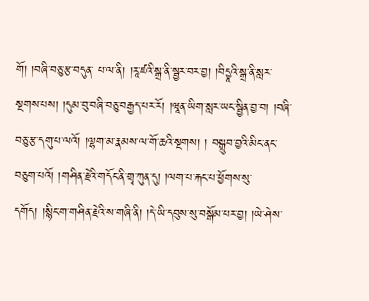གོ། །བཞི་བཅུ་རྩ་བདུན་ པ་ལ་ནི། །རཱ་ཛའི་སྒྲ་ནི་སྦྱར་བར་བྱ། །བིདྱཱའི་སྒྲ་ནི་སླར་སྔགས་པས། །དུམ་བུ་བཞི་བཅུ་བརྒྱད་པར་རོ། །ཝཱན་ཡིག་སླར་ཡང་སྦྱིན་བྱ་བ། །བཞི་བཅུ་རྩ་དགུ་པ་ལའོ། །ལྷག་མ་རྣམས་ལ་གོ་ཆའི་སྔགས། ། བསྒྲུབ་བྱའི་མིང་ནང་བཅུག་པའོ། །གཤིན་རྗེའི་གདོང་ནི་གྲྭ་ཀུན་དུ། །ལག་པ་རྐང་པ་ཕྱོགས་སུ་དགོད། །སྙིང་ག་གཤིན་རྗེའི་ས་གཞི་ནི། །དེ་ཡི་དབུས་སུ་བསྒོམ་པར་བྱ། །ཡེ་ཤེས་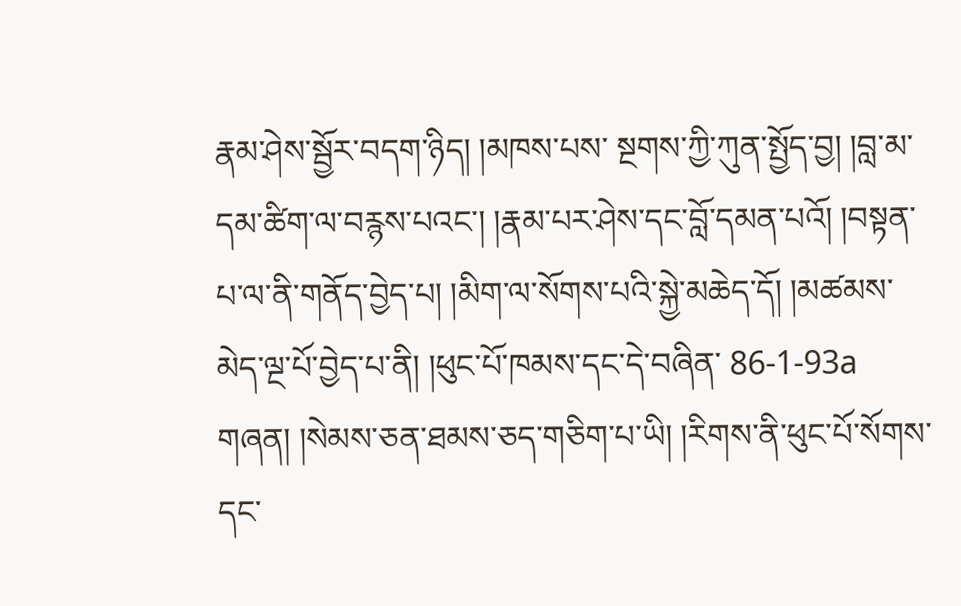རྣམ་ཤེས་སྦྱོར་བདག་ཉིད། །མཁས་པས་ སྔགས་ཀྱི་ཀུན་སྤྱོད་བྱ། །བླ་མ་དམ་ཚིག་ལ་བརྙས་པའང་། །རྣམ་པར་ཤེས་དང་བློ་དམན་པའོ། །བསྟན་པ་ལ་ནི་གནོད་བྱེད་པ། །མིག་ལ་སོགས་པའི་སྐྱེ་མཆེད་དོ། །མཚམས་མེད་ལྔ་པོ་བྱེད་པ་ནི། །ཕུང་པོ་ཁམས་དང་དེ་བཞིན་ 86-1-93a གཞན། །སེམས་ཅན་ཐམས་ཅད་གཅིག་པ་ཡི། །རིགས་ནི་ཕུང་པོ་སོགས་དང་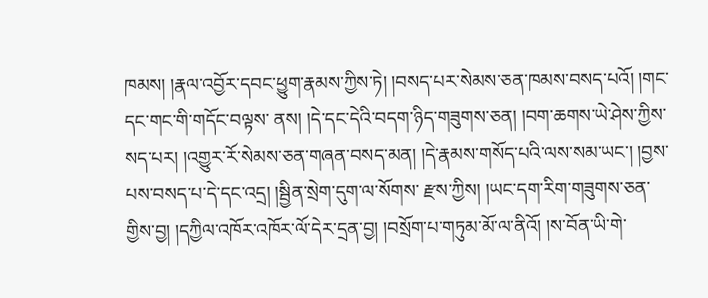ཁམས། །རྣལ་འབྱོར་དབང་ཕྱུག་རྣམས་ཀྱིས་ཏེ། །བསད་པར་སེམས་ཅན་ཁམས་བསད་པའོ། །གང་དང་གང་གི་གདོང་བལྟས་ ནས། །དེ་དང་དེའི་བདག་ཉིད་གཟུགས་ཅན། །བག་ཆགས་ཡེ་ཤེས་ཀྱིས་སད་པར། །འགྱུར་རོ་སེམས་ཅན་གཞན་བསད་མན། །དེ་རྣམས་གསོད་པའི་ལས་སམ་ཡང་། །བྱས་པས་བསད་པ་དེ་དང་འདྲ། །སྦྱིན་སྲེག་དུག་ལ་སོགས་ རྫས་ཀྱིས། །ཡང་དག་རིག་གཟུགས་ཅན་གྱིས་བྱ། །དཀྱིལ་འཁོར་འཁོར་ལོ་དེར་དྲན་བྱ། །བསྲོག་པ་གཏུམ་མོ་ལ་ནིའོ། །ས་བོན་ཡི་གེ་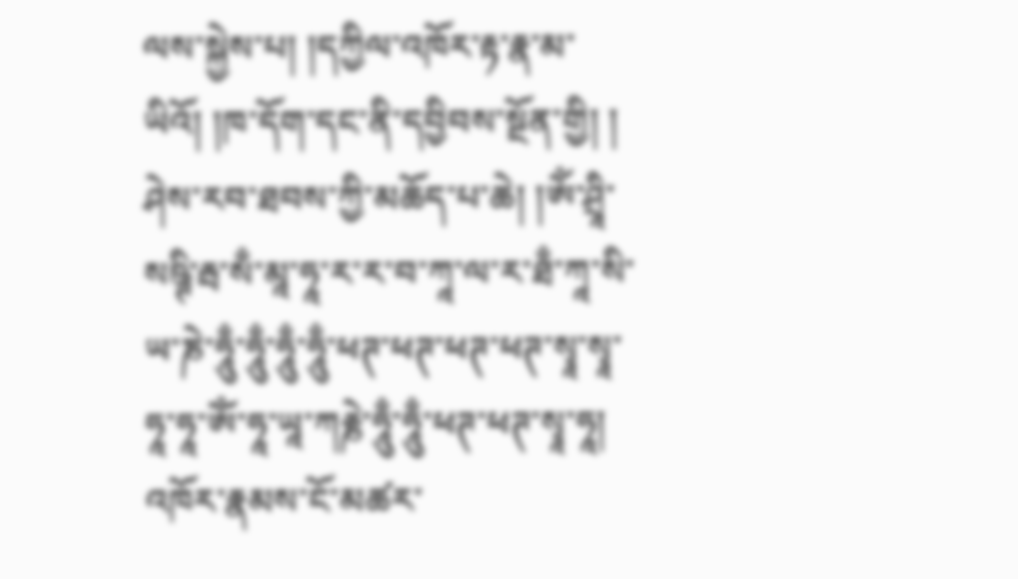ལས་སྐྱེས་པ། །དཀྱིལ་འཁོར་རྟ་རྣ་མ་ཡིའོ། །ཁ་དོག་དང་ནི་དབྱིབས་སྔོན་གྱི། ། ཤེས་རབ་ཐབས་ཀྱི་མཆོད་པ་ཆེ། །ཨོཾ་ཤྲཱི་སཥྚི་རྦ་སྃ་མཱ་ཧཱ་ར་ར་བ་ཀཱ་ལ་ར་ཐྃ་ཀཱ་སི་ཡ་ཎེ་ཧཱུྃ་ཧཱུྃ་ཧཱུྃ་ཧཱུྃ་ཕཊ་ཕཊ་ཕཊ་ཕཊ་སྭཱ་སྭཱ་ཧཱ་ཧཱ་ཨོཾ་ཧཱ་ཡཱ་ཀརྞེ་ཧཱུྃ་ཧཱུྃ་ཕཊ་ཕཊ་སྭཱ་ཧཱ། འཁོར་རྣམས་ངོ་མཚར་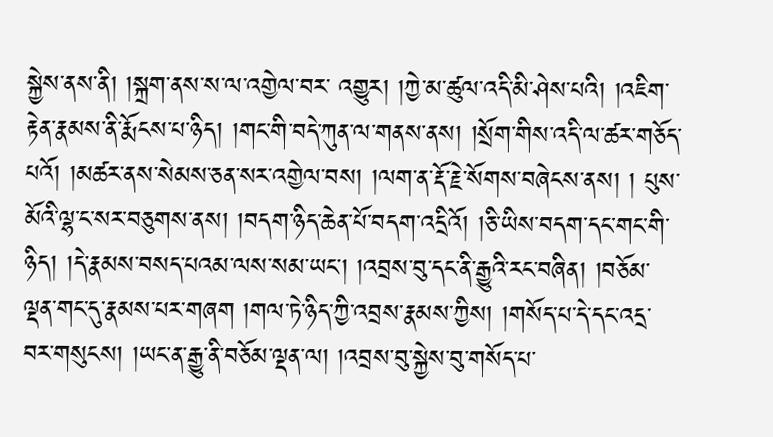སྐྱེས་ནས་ནི། །སྐྲག་ནས་ས་ལ་འགྱེལ་བར་ འགྱུར། །ཀྱེ་མ་ཚུལ་འདི་མི་ཤེས་པའི། །འཇིག་རྟེན་རྣམས་ནི་རྨོངས་པ་ཉིད། །གང་གི་བདེ་ཀུན་ལ་གནས་ནས། །སྲོག་གིས་འདི་ལ་ཚར་གཅོད་པའོ། །མཚར་ནས་སེམས་ཅན་སར་འགྱེལ་བས། །ལག་ན་རྡོ་རྗེ་སོགས་བཞེངས་ནས། ། པུས་མོའི་ལྷ་ང་སར་བཅུགས་ནས། །བདག་ཉིད་ཆེན་པོ་བདག་འདྲིའོ། །ཅི་ཡིས་བདག་དང་གང་གི་ཉིད། །དེ་རྣམས་བསད་པའམ་ལས་སམ་ཡང་། །འབྲས་བུ་དང་ནི་རྒྱུའི་རང་བཞིན། །བཅོམ་ལྡན་གང་དུ་རྣམས་པར་གཞག །གལ་ཏེ་ཉིད་ཀྱི་འབྲས་རྣམས་ཀྱིས། །གསོད་པ་དེ་དང་འདྲ་ བར་གསུངས། །ཡང་ན་རྒྱུ་ནི་བཅོམ་ལྡན་ལ། །འབྲས་བུ་སྐྱེས་བུ་གསོད་པ་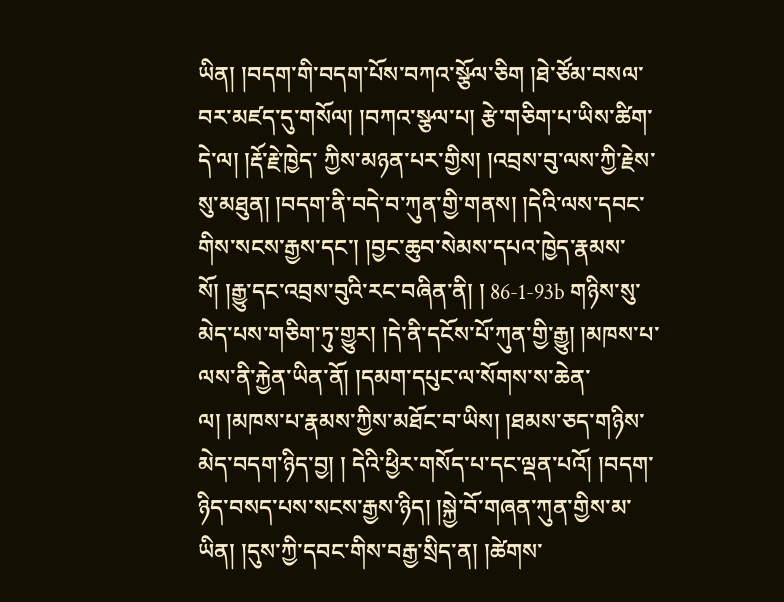ཡིན། །བདག་གི་བདག་པོས་བཀའ་སྩོལ་ཅིག །ཐེ་ཙོམ་བསལ་བར་མཛད་དུ་གསོལ། །བཀའ་སྩལ་པ། རྩེ་གཅིག་པ་ཡིས་ཚིག་དེ་ལ། །རྡོ་རྗེ་ཁྱེད་ ཀྱིས་མཉན་པར་གྱིས། །འབྲས་བུ་ལས་ཀྱི་རྗེས་སུ་མཐུན། །བདག་ནི་བདེ་བ་ཀུན་གྱི་གནས། །དེའི་ལས་དབང་གིས་སངས་རྒྱས་དང་། །བྱང་ཆུབ་སེམས་དཔའ་ཁྱེད་རྣམས་སོ། །རྒྱུ་དང་འབྲས་བུའི་རང་བཞིན་ནི། ། 86-1-93b གཉིས་སུ་མེད་པས་གཅིག་ཏུ་གྱུར། །དེ་ནི་དངོས་པོ་ཀུན་གྱི་རྒྱུ། །མཁས་པ་ལས་ནི་རྐྱེན་ཡིན་ནོ། །དམག་དཔུང་ལ་སོགས་ས་ཆེན་ལ། །མཁས་པ་རྣམས་ཀྱིས་མཐོང་བ་ཡིས། །ཐམས་ཅད་གཉིས་མེད་བདག་ཉིད་བྱ། ། དེའི་ཕྱིར་གསོད་པ་དང་ལྡན་པའོ། །བདག་ཉིད་བསད་པས་སངས་རྒྱས་ཉིད། །སྐྱེ་བོ་གཞན་ཀུན་གྱིས་མ་ཡིན། །དུས་ཀྱི་དབང་གིས་བརྒྱ་སྲིད་ན། །ཚེགས་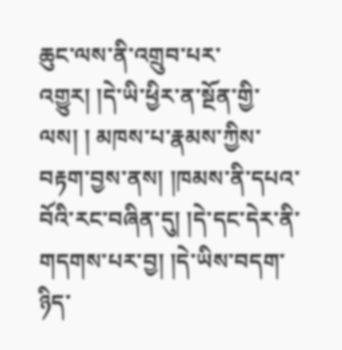ཆུང་ལས་ནི་འགྲུབ་པར་འགྱུར། །དེ་ཡི་ཕྱིར་ན་སྔོན་གྱི་ལས། ། མཁས་པ་རྣམས་ཀྱིས་བརྟག་བྱས་ནས། །ཁམས་ནི་དཔའ་བོའི་རང་བཞིན་དུ། །དེ་དང་དེར་ནི་གདགས་པར་བྱ། །དེ་ཡིས་བདག་ཉིད་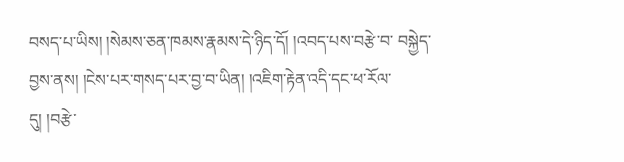བསད་པ་ཡིས། །སེམས་ཅན་ཁམས་རྣམས་དེ་ཉིད་དོ། །འབད་པས་བརྩེ་བ་ བསྐྱེད་བྱས་ནས། །ངེས་པར་གསད་པར་བྱ་བ་ཡིན། །འཇིག་རྟེན་འདི་དང་ཕ་རོལ་དུ། །བརྩེ་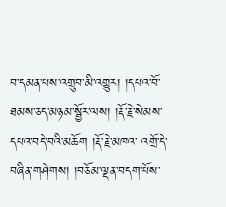བ་དམན་པས་འགྲུབ་མི་འགྱུར། །དཔའ་བོ་ཐམས་ཅད་མཉམ་སྦྱོར་ལས། །རྡོ་རྗེ་སེམས་དཔའ་བདེ་བའི་མཆོག །རྡོ་རྗེ་མཁའ་ འགྲོ་དེ་བཞིན་གཤེགས། །བཅོམ་ལྡན་བདག་པོས་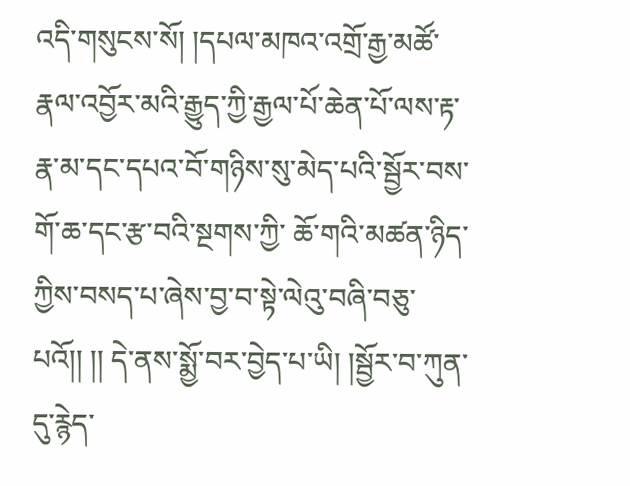འདི་གསུངས་སོ། །དཔལ་མཁའ་འགྲོ་རྒྱ་མཚོ་རྣལ་འབྱོར་མའི་རྒྱུད་ཀྱི་རྒྱལ་པོ་ཆེན་པོ་ལས་རྟ་རྣ་མ་དང་དཔའ་བོ་གཉིས་སུ་མེད་པའི་སྦྱོར་བས་གོ་ཆ་དང་རྩ་བའི་སྔགས་ཀྱི་ ཆོ་གའི་མཚན་ཉིད་ཀྱིས་བསད་པ་ཞེས་བྱ་བ་སྟེ་ལེའུ་བཞི་བཅུ་པའོ།། །། དེ་ནས་སྨྱོ་བར་བྱེད་པ་ཡི། །སྦྱོར་བ་ཀུན་དུ་རྙེད་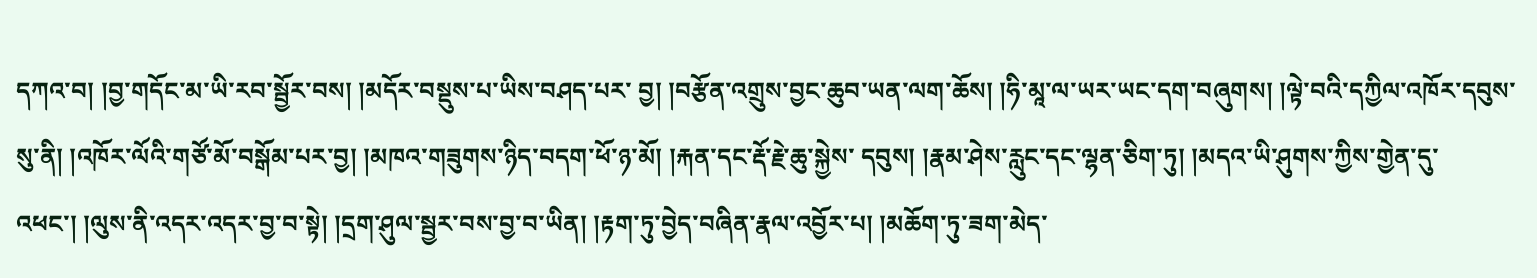དཀའ་བ། །བྱ་གདོང་མ་ཡི་རབ་སྦྱོར་བས། །མདོར་བསྡུས་པ་ཡིས་བཤད་པར་ བྱ། །བརྩོན་འགྲུས་བྱང་ཆུབ་ཡན་ལག་ཆོས། །ཧི་མཱ་ལ་ཡར་ཡང་དག་བཞུགས། །ལྟེ་བའི་དཀྱིལ་འཁོར་དབུས་སུ་ནི། །འཁོར་ལོའི་གཙོ་མོ་བསྒོམ་པར་བྱ། །མཁའ་གཟུགས་ཉིད་བདག་ཕོ་ཉ་མོ། །རྐན་དང་རྡོ་རྗེ་ཆུ་སྐྱེས་ དབུས། །རྣམ་ཤེས་རླུང་དང་ལྷན་ཅིག་ཏུ། །མདའ་ཡི་ཤུགས་ཀྱིས་གྱེན་དུ་འཕང་། །ལུས་ནི་འདར་འདར་བྱ་བ་སྟེ། །དྲག་ཤུལ་སྦྱར་བས་བྱ་བ་ཡིན། །རྟག་ཏུ་བྱེད་བཞིན་རྣལ་འབྱོར་པ། །མཆོག་ཏུ་ཟག་མེད་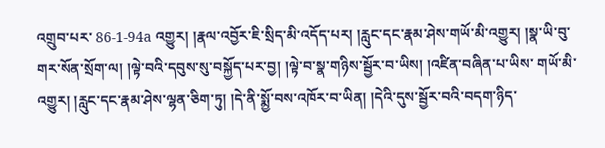འགྲུབ་པར་ 86-1-94a འགྱུར། །རྣལ་འབྱོར་ཇི་སྲིད་མི་འདོད་པར། །རླུང་དང་རྣམ་ཤེས་གཡོ་མི་འགྱུར། །སྣ་ཡི་བུ་གར་སོན་སྲོག་ལ། །ལྟེ་བའི་དབུས་སུ་བསྐྱོད་པར་བྱ། །ལྟེ་བ་སྣ་གཉིས་སྦྱོར་བ་ཡིས། །འཛིན་བཞིན་པ་ཡིས་ གཡོ་མི་འགྱུར། །རླུང་དང་རྣམ་ཤེས་ལྷན་ཅིག་ཏུ། །དེ་ནི་སྨྱོ་བས་འཁོར་བ་ཡིན། །དེའི་དུས་སྦྱོར་བའི་བདག་ཉིད་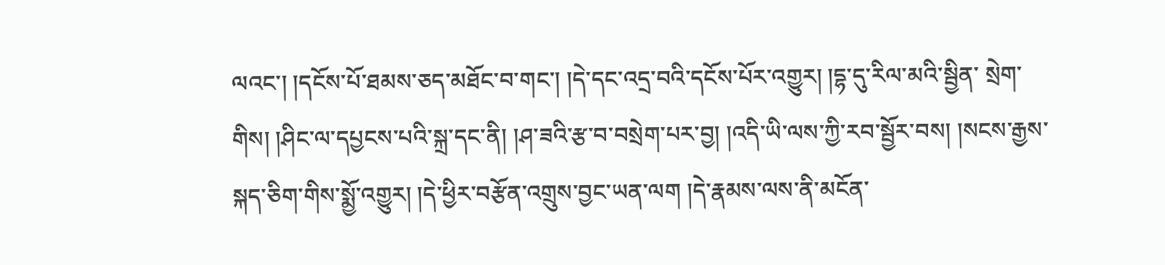ལའང་། །དངོས་པོ་ཐམས་ཅད་མཐོང་བ་གང་། །དེ་དང་འདྲ་བའི་དངོས་པོར་འགྱུར། །དྷ་དུ་རིལ་མའི་སྦྱིན་ སྲེག་གིས། །ཤིང་ལ་དཔྱངས་པའི་སྐྲ་དང་ནི། །ཤ་ཟའི་རྩ་བ་བསྲེག་པར་བྱ། །འདི་ཡི་ལས་ཀྱི་རབ་སྦྱོར་བས། །སངས་རྒྱས་སྐད་ཅིག་གིས་སྨྱོ་འགྱུར། །དེ་ཕྱིར་བརྩོན་འགྲུས་བྱང་ཡན་ལག །དེ་རྣམས་ལས་ནི་མངོན་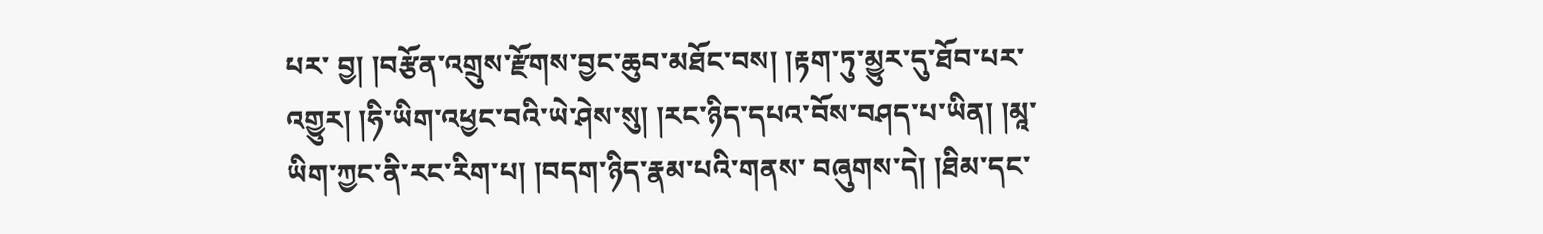པར་ བྱ། །བརྩོན་འགྲུས་རྫོགས་བྱང་ཆུབ་མཐོང་བས། །རྟག་ཏུ་མྱུར་དུ་ཐོབ་པར་འགྱུར། །ཧི་ཡིག་འཕྱང་བའི་ཡེ་ཤེས་སུ། །རང་ཉིད་དཔའ་བོས་བཤད་པ་ཡིན། །མཱ་ཡིག་ཀྱང་ནི་རང་རིག་པ། །བདག་ཉིད་རྣམ་པའི་གནས་ བཞུགས་དེ། །ཐིམ་དང་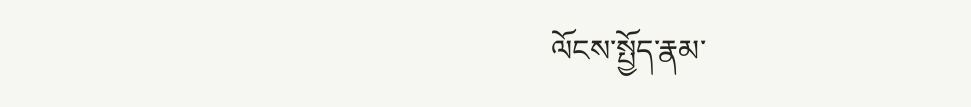ལོངས་སྤྱོད་རྣམ་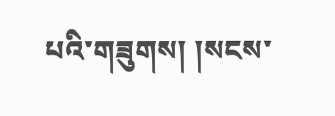པའི་གཟུགས། །སངས་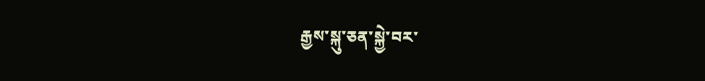རྒྱས་སྐུ་ཅན་སྐྱེ་བར་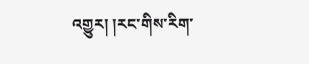འགྱུར། །རང་གིས་རིག་